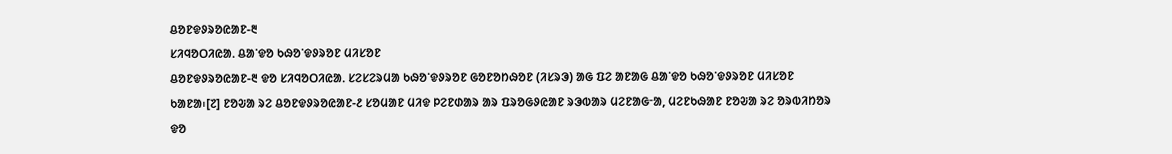ᱪᱚᱱᱫᱽᱨᱚᱭᱟᱱ-᱓
ᱥᱤᱧᱚᱛᱤᱭᱟᱹ ᱪᱟᱸᱫᱚ ᱠᱷᱚᱸᱫᱽᱨᱚᱱ ᱢᱤᱥᱚᱱ
ᱪᱚᱱᱫᱽᱨᱚᱭᱟᱱ-᱓ ᱫᱚ ᱥᱤᱧᱚᱛᱤᱭᱟᱹ ᱥᱮᱥᱮᱨᱢᱟ ᱠᱷᱚᱸᱫᱽᱨᱚᱱ ᱜᱚᱱᱚᱴᱷᱚᱱ (ᱤᱥᱨᱳ) ᱟᱜ ᱯᱮ ᱟᱱᱟᱜ ᱪᱟᱸᱫᱚ ᱠᱷᱚᱸᱫᱽᱨᱚᱱ ᱢᱤᱥᱚᱱ ᱠᱟᱱᱟ᱾[᱗] ᱱᱚᱶᱟ ᱨᱮ ᱪᱚᱱᱫᱽᱨᱚᱭᱟᱱ-᱒ ᱥᱚᱢᱟᱱ ᱢᱤᱫ ᱞᱮᱱᱰᱟᱨ ᱟᱨ ᱯᱨᱚᱜᱽᱭᱟᱱ ᱨᱳᱵᱟᱨ ᱢᱮᱱᱟᱜᱼᱟ, ᱢᱮᱱᱠᱷᱟᱱ ᱱᱚᱶᱟ ᱨᱮ ᱚᱨᱵᱤᱴᱚᱨ ᱫᱚ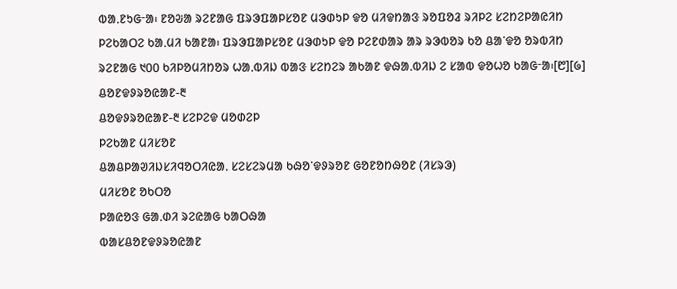ᱵᱟᱹᱱᱩᱜᱼᱟ᱾ ᱱᱚᱶᱟ ᱨᱮᱱᱟᱜ ᱯᱨᱳᱯᱟᱞᱥᱚᱱ ᱢᱳᱰᱩᱞ ᱫᱚ ᱢᱤᱫᱴᱟᱝ ᱨᱚᱯᱚᱲ ᱨᱤᱞᱮ ᱥᱮᱴᱮᱞᱟᱭᱤᱴ ᱞᱮᱠᱟᱛᱮ ᱠᱟᱹᱢᱤ ᱠᱟᱱᱟ᱾ ᱯᱨᱳᱯᱟᱞᱥᱚᱱ ᱢᱳᱰᱩᱞ ᱫᱚ ᱞᱮᱱᱰᱟᱨ ᱟᱨ ᱨᱳᱵᱚᱨ ᱠᱚ ᱪᱟᱸᱫᱚ ᱚᱨᱵᱤᱴ ᱨᱮᱱᱟᱜ ᱑᱐᱐ ᱠᱤᱞᱚᱢᱤᱴᱚᱨ ᱦᱟᱹᱵᱤᱡ ᱵᱟᱝ ᱥᱮᱴᱮᱨ ᱟᱠᱟᱱ ᱫᱷᱟᱹᱵᱤᱡ ᱮ ᱥᱟᱵ ᱫᱚᱦᱚ ᱠᱟᱜᱼᱟ᱾[᱘][᱙]
ᱪᱚᱱᱫᱽᱨᱚᱭᱟᱱ-᱓
ᱪᱚᱫᱽᱨᱚᱭᱟᱱ-᱓ ᱥᱮᱞᱮᱫ ᱢᱚᱰᱮᱞ
ᱞᱮᱠᱟᱱ ᱢᱤᱥᱚᱱ
ᱪᱟᱪᱞᱟᱣᱤᱡᱥᱤᱧᱚᱛᱤᱭᱟᱹ ᱥᱮᱥᱮᱨᱢᱟ ᱠᱷᱚᱸᱫᱽᱨᱚᱱ ᱜᱚᱱᱚᱴᱷᱚᱱ (ᱤᱥᱨᱳ)
ᱢᱤᱥᱚᱱ ᱚᱠᱛᱚ
ᱞᱟᱭᱚᱝ ᱜᱟᱹᱰᱤ ᱨᱮᱭᱟᱜ ᱠᱟᱛᱷᱟ
ᱵᱟᱥᱪᱚᱱᱫᱽᱨᱚᱭᱟᱱ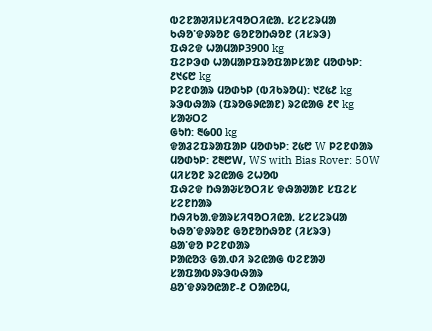ᱵᱮᱱᱟᱣᱤᱡᱥᱤᱧᱚᱛᱤᱭᱟᱹ ᱥᱮᱥᱮᱨᱢᱟ ᱠᱷᱚᱸᱫᱽᱨᱚᱱ ᱜᱚᱱᱚᱴᱷᱚᱱ (ᱤᱥᱨᱳ)
ᱯᱷᱮᱫ ᱦᱟᱢᱟᱞ3900 kg
ᱯᱮᱞᱳᱰ ᱦᱟᱢᱟᱞᱯᱨᱚᱯᱟᱞᱥᱟᱱ ᱢᱚᱰᱩᱞ: ᱒᱑᱔᱘ kg
ᱞᱮᱱᱰᱟᱨ ᱢᱚᱰᱩᱞ (ᱵᱤᱠᱨᱚᱢ): ᱑᱗᱕᱒ kg ᱨᱳᱵᱷᱟᱨ (ᱯᱨᱚᱜᱽᱭᱟᱱ) ᱨᱮᱭᱟᱜ ᱒᱖ kg ᱥᱟᱶᱛᱮ
ᱜᱩᱴ: ᱓᱙᱐᱐ kg
ᱫᱟᱲᱮᱯᱨᱟᱯᱟᱞ ᱢᱚᱰᱩᱞ: ᱗᱕᱘ W ᱞᱮᱱᱰᱟᱨ ᱢᱚᱰᱩᱞ: ᱗᱓᱘W, WS with Bias Rover: 50W
ᱢᱤᱥᱚᱱ ᱨᱮᱭᱟᱜ ᱮᱦᱚᱵ
ᱯᱷᱮᱫ ᱴᱷᱟᱶᱥᱚᱛᱤᱥ ᱫᱷᱟᱣᱟᱱ ᱥᱯᱮᱥ ᱥᱮᱱᱴᱟᱨ
ᱴᱷᱤᱠᱟᱹᱫᱟᱨᱥᱤᱧᱚᱛᱤᱭᱟᱹ ᱥᱮᱥᱮᱨᱢᱟ ᱠᱷᱚᱸᱫᱽᱨᱚᱱ ᱜᱚᱱᱚᱴᱷᱚᱱ (ᱤᱥᱨᱳ)
ᱪᱟᱸᱫᱚ ᱞᱮᱱᱰᱟᱨ
ᱞᱟᱭᱚᱝ ᱜᱟᱹᱰᱤ ᱨᱮᱭᱟᱜ ᱵᱮᱱᱟᱣ ᱥᱟᱯᱟᱵᱽᱨᱳᱵᱷᱟᱨ
ᱪᱚᱸᱫᱽᱨᱚᱭᱟᱱ-᱒ ᱛᱟᱭᱚᱢ,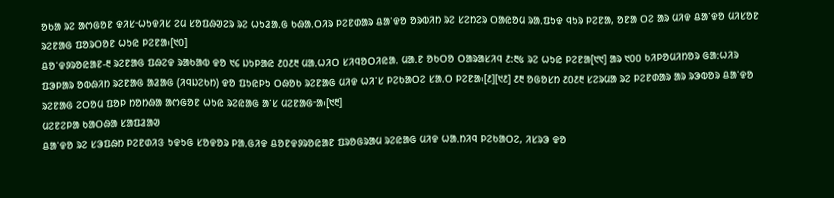ᱚᱠᱟ ᱨᱮ ᱟᱬᱜᱚᱱ ᱫᱤᱥᱼᱦᱩᱫᱤᱥ ᱮᱢ ᱥᱚᱯᱷᱣᱮᱨ ᱨᱮ ᱦᱩᱲᱟᱹᱜ ᱠᱷᱟᱹᱛᱤᱨ ᱞᱮᱱᱰᱟᱨ ᱪᱟᱸᱫᱚ ᱚᱨᱵᱤᱴ ᱨᱮ ᱥᱮᱴᱮᱨ ᱛᱟᱭᱚᱢ ᱨᱟᱹᱯᱩᱫ ᱧᱩᱨ ᱞᱮᱱᱟ, ᱚᱱᱟ ᱛᱮ ᱟᱨ ᱢᱤᱫ ᱪᱟᱸᱫᱚ ᱢᱤᱥᱚᱱ ᱨᱮᱱᱟᱜ ᱯᱚᱨᱛᱚᱱ ᱦᱩᱭ ᱞᱮᱱᱟ᱾[᱑᱐]
ᱪᱚᱸᱫᱽᱨᱚᱭᱟᱱ-᱓ ᱨᱮᱱᱟᱜ ᱯᱷᱮᱫ ᱨᱟᱠᱟᱵ ᱫᱚ ᱑᱔ ᱡᱩᱞᱟᱭ ᱒᱐᱒᱓ ᱢᱟᱹᱦᱤᱛ ᱥᱤᱧᱚᱛᱤᱭᱟᱹ ᱢᱟᱹᱱ ᱚᱠᱛᱚ ᱛᱟᱨᱟᱥᱤᱧ ᱒:᱓᱕ ᱨᱮ ᱦᱩᱭ ᱞᱮᱱᱟ[᱑᱑] ᱟᱨ ᱑᱐᱐ ᱠᱤᱞᱚᱢᱤᱴᱚᱨ ᱜᱟᱺᱦᱤᱨ ᱯᱳᱞᱟᱨ ᱚᱵᱷᱤᱴ ᱨᱮᱱᱟᱜ ᱟᱲᱟᱜ (ᱤᱧᱡᱮᱠᱴ) ᱫᱚ ᱯᱩᱭᱞᱩ ᱛᱷᱚᱠ ᱨᱮᱱᱟᱜ ᱢᱤᱫ ᱦᱤᱸᱥ ᱞᱮᱠᱟᱛᱮ ᱥᱟᱹᱛ ᱞᱮᱱᱟ᱾[᱒][᱑᱒] ᱒᱓ ᱚᱜᱚᱥᱴ ᱒᱐᱒᱓ ᱥᱮᱨᱢᱟ ᱨᱮ ᱞᱮᱱᱰᱟᱨ ᱟᱨ ᱨᱳᱵᱚᱨ ᱪᱟᱸᱫᱚ ᱨᱮᱱᱟᱜ ᱮᱛᱚᱢ ᱯᱚᱞ ᱴᱚᱴᱷᱟ ᱟᱬᱜᱚᱱ ᱦᱩᱭ ᱨᱮᱭᱟᱜ ᱟᱸᱥ ᱢᱮᱱᱟᱜᱼᱟ᱾[᱑᱓]
ᱢᱮᱱᱮᱞᱟ ᱠᱟᱛᱷᱟ ᱥᱟᱯᱲᱟᱣ
ᱪᱟᱸᱫᱚ ᱨᱮ ᱥᱳᱯᱷᱴ ᱞᱮᱱᱰᱤᱝ ᱩᱫᱩᱜ ᱥᱚᱫᱚᱨ ᱞᱟᱹᱜᱤᱫ ᱪᱚᱱᱫᱽᱨᱚᱭᱟᱱ ᱯᱨᱚᱜᱨᱟᱢ ᱨᱮᱭᱟᱜ ᱢᱤᱫ ᱦᱟᱹᱴᱤᱧ ᱞᱮᱠᱟᱛᱮ, ᱤᱥᱨᱳ ᱫᱚ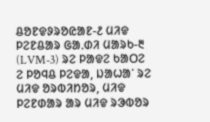ᱪᱚᱱᱫᱽᱨᱚᱭᱟᱱ-᱒ ᱢᱤᱫ ᱞᱮᱱᱪᱟᱨ ᱜᱟᱹᱰᱤ ᱢᱟᱨᱠ-᱓ (LVM-3) ᱨᱮ ᱞᱟᱫᱮ ᱠᱟᱛᱮ ᱮ ᱞᱚᱧᱪ ᱞᱮᱫᱟ, ᱡᱟᱦᱟᱸ ᱨᱮ ᱢᱤᱫ ᱚᱨᱵᱤᱴᱚᱨ, ᱢᱤᱫ ᱞᱮᱱᱰᱟᱨ ᱟᱨ ᱢᱤᱫ ᱨᱳᱵᱚᱨ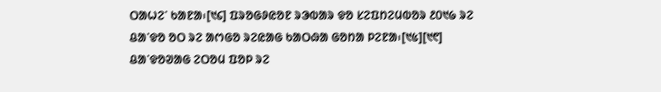ᱛᱟᱦᱮᱸ ᱠᱟᱱᱟ᱾[᱑᱔] ᱯᱨᱚᱜᱽᱭᱚᱱ ᱨᱳᱵᱟᱨ ᱫᱚ ᱥᱮᱯᱴᱮᱢᱵᱚᱨ ᱒᱐᱑᱙ ᱨᱮ ᱪᱟᱸᱫᱚ ᱚᱛ ᱨᱮ ᱟᱬᱜᱚ ᱨᱮᱭᱟᱜ ᱠᱟᱛᱷᱟ ᱜᱚᱴᱟ ᱞᱮᱱᱟ᱾[᱑᱕][᱑᱖]
ᱪᱟᱸᱫᱚᱣᱟᱜ ᱮᱛᱚᱢ ᱯᱚᱞ ᱨᱮ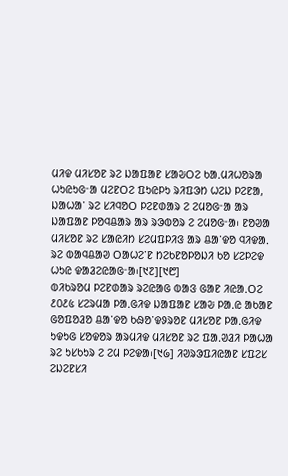ᱢᱤᱫ ᱢᱤᱥᱚᱱ ᱨᱮ ᱡᱟᱯᱟᱱ ᱥᱟᱶᱛᱮ ᱠᱟᱹᱢᱤᱦᱚᱨᱟ ᱦᱩᱭᱩᱜᱼᱟ ᱢᱮᱱᱛᱮ ᱯᱩᱭᱞᱩ ᱨᱤᱯᱳᱴ ᱦᱮᱡ ᱞᱮᱱᱟ, ᱡᱟᱦᱟᱸ ᱨᱮ ᱥᱤᱧᱚᱛ ᱞᱮᱱᱰᱟᱨ ᱮ ᱮᱢᱚᱜᱼᱟ ᱟᱨ ᱡᱟᱯᱟᱱ ᱞᱚᱧᱪᱟᱨ ᱟᱨ ᱨᱳᱵᱚᱨ ᱮ ᱮᱢᱚᱜᱼᱟ᱾ ᱱᱚᱣᱟ ᱢᱤᱥᱚᱱ ᱨᱮ ᱥᱟᱭᱤᱴ ᱥᱮᱢᱯᱞᱤᱝ ᱟᱨ ᱪᱟᱸᱫᱚ ᱧᱤᱫᱟᱹ ᱨᱮ ᱵᱟᱧᱪᱟᱣ ᱛᱟᱦᱮᱸᱱ ᱴᱮᱠᱱᱚᱞᱚᱡᱤ ᱠᱚ ᱥᱮᱞᱮᱫ ᱦᱩᱭ ᱫᱟᱲᱮᱭᱟᱜᱼᱟ᱾[᱑᱗][᱑᱘]
ᱵᱤᱠᱨᱚᱢ ᱞᱮᱱᱰᱟᱨ ᱨᱮᱭᱟᱜ ᱵᱟᱝ ᱜᱟᱱ ᱤᱭᱟᱹᱛᱮ ᱒᱐᱒᱕ ᱥᱮᱨᱢᱟ ᱞᱟᱹᱜᱤᱫ ᱡᱟᱯᱟᱱ ᱥᱟᱶ ᱞᱟᱹᱭ ᱟᱠᱟᱱ ᱜᱚᱯᱚᱲᱚ ᱪᱟᱸᱫᱚ ᱠᱷᱚᱸᱫᱽᱨᱚᱱ ᱢᱤᱥᱚᱱ ᱞᱟᱹᱜᱤᱫ ᱩᱫᱩᱜ ᱥᱚᱫᱚᱨ ᱟᱨᱢᱤᱫ ᱢᱤᱥᱚᱱ ᱨᱮ ᱯᱟᱹᱣᱲᱤ ᱞᱟᱦᱟ ᱨᱮ ᱩᱥᱠᱩᱨ ᱮ ᱮᱢ ᱞᱮᱫᱟ᱾[᱑᱙] ᱤᱣᱨᱳᱯᱤᱭᱟᱱ ᱥᱯᱮᱥ ᱮᱡᱮᱱᱥᱤ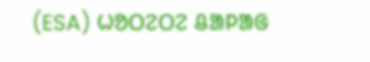(ESA) ᱦᱚᱛᱮᱛᱮ ᱪᱟᱞᱟᱜ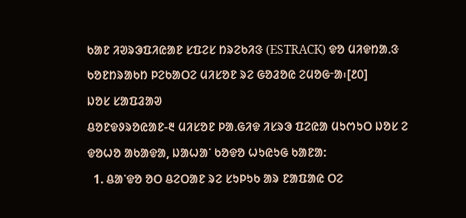ᱠᱟᱱ ᱤᱣᱨᱳᱯᱤᱭᱟᱱ ᱥᱯᱮᱥ ᱴᱨᱮᱠᱤᱝ (ESTRACK) ᱫᱚ ᱢᱤᱫᱴᱟᱹᱝ ᱠᱚᱱᱴᱨᱟᱠᱴ ᱞᱮᱠᱟᱛᱮ ᱢᱤᱥᱚᱱ ᱨᱮ ᱜᱚᱲᱚᱭ ᱮᱢᱚᱜᱼᱟ᱾[᱒᱐]
ᱡᱚᱥ ᱥᱟᱯᱲᱟᱣ
ᱪᱚᱱᱫᱽᱨᱚᱭᱟᱱ-᱓ ᱢᱤᱥᱚᱱ ᱞᱟᱹᱜᱤᱫ ᱤᱥᱨᱳ ᱯᱮᱭᱟ ᱢᱩᱬᱩᱛ ᱡᱚᱥ ᱮ ᱫᱚᱦᱚ ᱟᱠᱟᱫᱟ, ᱡᱟᱦᱟᱸ ᱠᱚᱫᱚ ᱦᱩᱭᱩᱜ ᱠᱟᱱᱟ:
  1. ᱪᱟᱸᱫᱚ ᱚᱛ ᱪᱮᱛᱟᱱ ᱨᱮ ᱥᱩᱞᱩᱠ ᱟᱨ ᱱᱟᱯᱟᱭ ᱛᱮ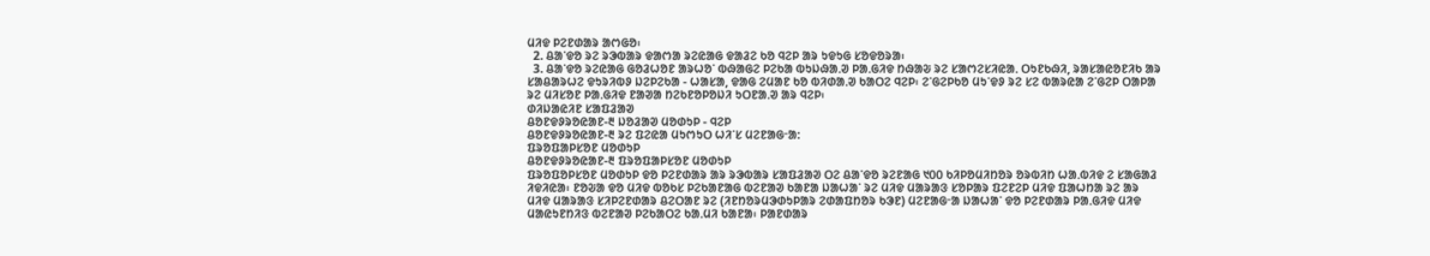ᱢᱤᱫ ᱞᱮᱱᱰᱟᱨ ᱟᱬᱜᱚ᱾
  2. ᱪᱟᱸᱫᱚ ᱨᱮ ᱨᱳᱵᱟᱨ ᱫᱟᱬᱟ ᱨᱮᱭᱟᱜ ᱫᱟᱲᱮ ᱠᱚ ᱧᱮᱞ ᱟᱨ ᱩᱫᱩᱜ ᱥᱚᱫᱚᱨᱟ᱾
  3. ᱪᱟᱸᱫᱚ ᱨᱮᱭᱟᱜ ᱜᱚᱲᱦᱚᱱ ᱟᱨᱦᱚᱸ ᱵᱷᱟᱜᱮ ᱞᱮᱠᱟ ᱵᱩᱡᱷᱟᱹᱣ ᱞᱟᱹᱜᱤᱫ ᱴᱷᱟᱶ ᱨᱮ ᱥᱟᱬᱮᱥᱤᱭᱟᱹ ᱛᱩᱱᱠᱷᱤ, ᱨᱟᱥᱟᱭᱚᱱᱤᱠ ᱟᱨ ᱥᱟᱪᱟᱨᱦᱮ ᱫᱩᱨᱤᱵᱽ ᱡᱮᱞᱮᱠᱟ - ᱦᱟᱥᱟ, ᱫᱟᱜ ᱮᱢᱟᱱ ᱠᱚ ᱵᱤᱰᱟᱹᱣ ᱠᱟᱛᱮ ᱧᱮᱞ᱾ ᱮᱸᱜᱮᱞᱠᱚ ᱢᱩᱸᱫᱽ ᱨᱮ ᱥᱮ ᱵᱟᱨᱭᱟ ᱮᱸᱜᱮᱞ ᱛᱟᱞᱟ ᱨᱮ ᱢᱤᱥᱚᱱ ᱞᱟᱹᱜᱤᱫ ᱱᱟᱣᱟ ᱴᱮᱠᱱᱚᱞᱚᱡᱤ ᱩᱛᱱᱟᱹᱣ ᱟᱨ ᱧᱮᱞ᱾
ᱰᱤᱡᱟᱭᱤᱱ ᱥᱟᱯᱲᱟᱣ
ᱪᱚᱱᱫᱽᱨᱚᱭᱟᱱ-᱓ ᱡᱚᱲᱟᱣ ᱢᱚᱰᱩᱞ - ᱧᱮᱞ
ᱪᱚᱱᱫᱽᱨᱚᱭᱟᱱ-᱓ ᱨᱮ ᱯᱮᱭᱟ ᱢᱩᱬᱩᱛ ᱦᱤᱸᱥ ᱢᱮᱱᱟᱜᱼᱟ:
ᱯᱨᱚᱯᱟᱞᱥᱚᱱ ᱢᱚᱰᱩᱞ
ᱪᱚᱱᱫᱽᱨᱚᱭᱟᱱ-᱓ ᱯᱨᱚᱯᱟᱞᱥᱚᱱ ᱢᱚᱰᱩᱞ
ᱯᱨᱚᱯᱚᱞᱥᱚᱱ ᱢᱚᱰᱩᱞ ᱫᱚ ᱞᱮᱱᱰᱟᱨ ᱟᱨ ᱨᱳᱵᱟᱨ ᱥᱟᱯᱲᱟᱣ ᱛᱮ ᱪᱟᱸᱫᱚ ᱨᱮᱱᱟᱜ ᱑᱐᱐ ᱠᱤᱞᱚᱢᱤᱴᱚᱨ ᱚᱨᱵᱤᱴ ᱦᱟᱹᱵᱤᱫ ᱮ ᱥᱟᱜᱟᱲ ᱤᱫᱤᱭᱟ᱾ ᱱᱚᱶᱟ ᱫᱚ ᱢᱤᱫ ᱵᱚᱠᱥ ᱞᱮᱠᱟᱱᱟᱜ ᱵᱮᱱᱟᱣ ᱠᱟᱱᱟ ᱡᱟᱦᱟᱸ ᱨᱮ ᱢᱤᱫ ᱢᱟᱨᱟᱝ ᱥᱚᱞᱟᱨ ᱯᱮᱱᱮᱞ ᱢᱤᱫ ᱯᱟᱦᱴᱟ ᱨᱮ ᱟᱨ ᱢᱤᱫ ᱢᱟᱨᱟᱝ ᱥᱤᱞᱮᱱᱰᱟᱨ ᱪᱮᱛᱟᱱ ᱨᱮ (ᱤᱱᱴᱚᱨᱢᱳᱰᱩᱞᱟᱨ ᱮᱰᱟᱯᱴᱚᱨ ᱠᱳᱱ) ᱢᱮᱱᱟᱜᱼᱟ ᱡᱟᱦᱟᱸ ᱫᱚ ᱞᱮᱱᱰᱟᱨ ᱞᱟᱹᱜᱤᱫ ᱢᱤᱫ ᱢᱟᱭᱩᱱᱴᱤᱝ ᱵᱮᱱᱟᱣ ᱞᱮᱠᱟᱛᱮ ᱠᱟᱹᱢᱤ ᱠᱟᱱᱟ᱾ ᱞᱟᱱᱰᱟᱨ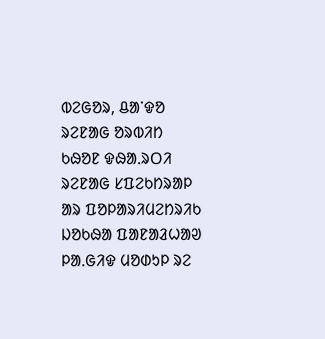ᱵᱮᱜᱚᱨ, ᱪᱟᱸᱫᱚ ᱨᱮᱱᱟᱜ ᱚᱨᱵᱤᱴ ᱠᱷᱚᱱ ᱫᱷᱟᱹᱨᱛᱤ ᱨᱮᱱᱟᱜ ᱥᱯᱮᱠᱴᱨᱟᱞ ᱟᱨ ᱯᱚᱞᱟᱨᱤᱢᱮᱴᱨᱤᱠ ᱡᱚᱠᱷᱟ ᱯᱟᱱᱟᱲᱦᱟᱣ ᱞᱟᱹᱜᱤᱫ ᱢᱚᱰᱩᱞ ᱨᱮ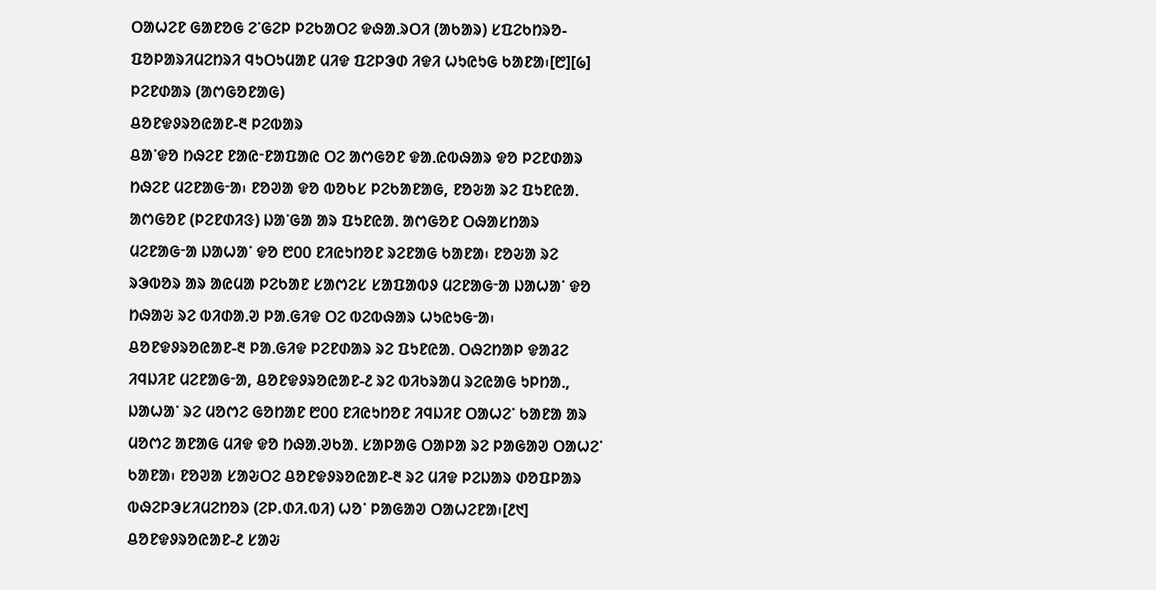ᱛᱟᱦᱮᱱ ᱜᱟᱱᱚᱜ ᱮᱸᱜᱮᱞ ᱞᱮᱠᱟᱛᱮ ᱫᱷᱟᱹᱨᱛᱤ (ᱟᱠᱟᱨ) ᱥᱯᱮᱠᱴᱨᱚ-ᱯᱚᱞᱟᱨᱤᱢᱮᱴᱨᱤ ᱧᱩᱛᱩᱢᱟᱱ ᱢᱤᱫ ᱯᱮᱞᱳᱰ ᱤᱫᱤ ᱦᱩᱭᱩᱜ ᱠᱟᱱᱟ᱾[᱘][᱙]
ᱞᱮᱱᱰᱟᱨ (ᱟᱬᱜᱚᱱᱟᱜ)
ᱪᱚᱱᱫᱽᱨᱚᱭᱟᱱ-᱓ ᱞᱮᱵᱟᱨ
ᱪᱟᱸᱫᱚ ᱴᱷᱮᱱ ᱱᱟᱭᱼᱱᱟᱯᱟᱭ ᱛᱮ ᱟᱬᱜᱚᱱ ᱫᱟᱹᱭᱵᱷᱟᱨ ᱫᱚ ᱞᱮᱱᱰᱟᱨ ᱴᱷᱮᱱ ᱢᱮᱱᱟᱜᱼᱟ᱾ ᱱᱚᱣᱟ ᱫᱚ ᱵᱚᱠᱥ ᱞᱮᱠᱟᱱᱟᱜ, ᱱᱚᱶᱟ ᱨᱮ ᱯᱩᱱᱭᱟᱹ ᱟᱬᱜᱚᱱ (ᱞᱮᱱᱰᱤᱝ) ᱡᱟᱸᱜᱟ ᱟᱨ ᱯᱩᱱᱭᱟᱹ ᱟᱬᱜᱚᱱ ᱛᱷᱟᱥᱴᱟᱨ ᱢᱮᱱᱟᱜᱼᱟ ᱡᱟᱦᱟᱸ ᱫᱚ ᱘᱐᱐ ᱱᱤᱭᱩᱴᱚᱱ ᱨᱮᱱᱟᱜ ᱠᱟᱱᱟ᱾ ᱱᱚᱶᱟ ᱨᱮ ᱨᱳᱵᱚᱨ ᱟᱨ ᱟᱭᱢᱟ ᱞᱮᱠᱟᱱ ᱥᱟᱬᱮᱥ ᱥᱟᱯᱟᱵᱽ ᱢᱮᱱᱟᱜᱼᱟ ᱡᱟᱦᱟᱸ ᱫᱚ ᱴᱷᱟᱶ ᱨᱮ ᱵᱤᱰᱟᱹᱣ ᱞᱟᱹᱜᱤᱫ ᱛᱮ ᱵᱮᱵᱷᱟᱨ ᱦᱩᱭᱩᱜᱼᱟ᱾
ᱪᱚᱱᱫᱽᱨᱚᱭᱟᱱ-᱓ ᱞᱟᱹᱜᱤᱫ ᱞᱮᱱᱰᱟᱨ ᱨᱮ ᱯᱩᱱᱭᱟᱹ ᱛᱷᱮᱴᱟᱞ ᱫᱟᱲᱮ ᱤᱧᱡᱤᱱ ᱢᱮᱱᱟᱜᱼᱟ, ᱪᱚᱱᱫᱽᱨᱚᱭᱟᱱ-᱒ ᱨᱮ ᱵᱤᱠᱨᱟᱢ ᱨᱮᱭᱟᱜ ᱩᱞᱴᱟᱹ, ᱡᱟᱦᱟᱸ ᱨᱮ ᱢᱚᱬᱮ ᱜᱚᱴᱟᱱ ᱘᱐᱐ ᱱᱤᱭᱩᱴᱚᱱ ᱤᱧᱡᱤᱱ ᱛᱟᱦᱮᱸ ᱠᱟᱱᱟ ᱟᱨ ᱢᱚᱬᱮ ᱟᱱᱟᱜ ᱢᱤᱫ ᱫᱚ ᱴᱷᱟᱹᱣᱠᱟᱹ ᱥᱟᱞᱟᱜ ᱛᱟᱞᱟ ᱨᱮ ᱞᱟᱜᱟᱣ ᱛᱟᱦᱮᱸ ᱠᱟᱱᱟ᱾ ᱱᱚᱣᱟ ᱥᱟᱶᱛᱮ ᱪᱚᱱᱫᱽᱨᱚᱭᱟᱱ-᱓ ᱨᱮ ᱢᱤᱫ ᱞᱮᱡᱟᱨ ᱰᱚᱯᱞᱟᱨ ᱵᱷᱮᱞᱳᱥᱤᱢᱮᱴᱚᱨ (ᱮᱞ.ᱰᱤ.ᱵᱤ) ᱦᱚᱸ ᱞᱟᱜᱟᱣ ᱛᱟᱦᱮᱱᱟ᱾[᱒᱑] ᱪᱚᱱᱫᱽᱨᱚᱭᱟᱱ-᱒ ᱥᱟᱶ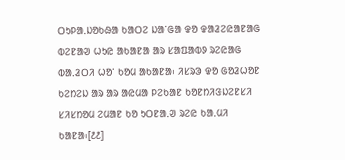ᱛᱩᱞᱟᱹᱡᱚᱠᱷᱟ ᱠᱟᱛᱮ ᱡᱟᱸᱜᱟ ᱫᱚ ᱫᱟᱲᱮᱭᱟᱱᱟᱜ ᱵᱮᱱᱟᱣ ᱦᱩᱭ ᱟᱠᱟᱱᱟ ᱟᱨ ᱥᱟᱯᱟᱵᱽ ᱨᱮᱭᱟᱜ ᱵᱟᱹᱲᱛᱤ ᱦᱚᱸ ᱠᱚᱢ ᱟᱠᱟᱱᱟ᱾ ᱤᱥᱨᱳ ᱫᱚ ᱜᱚᱲᱦᱚᱱ ᱠᱮᱴᱮᱡ ᱟᱨ ᱟᱨ ᱟᱭᱢᱟ ᱞᱮᱠᱟᱱ ᱠᱚᱱᱴᱤᱝᱡᱮᱱᱥᱤ ᱥᱤᱥᱴᱚᱢ ᱮᱢᱟᱱ ᱠᱚ ᱩᱛᱱᱟᱹᱣ ᱨᱮᱭ ᱠᱟᱹᱢᱤ ᱠᱟᱱᱟ᱾[᱒᱒]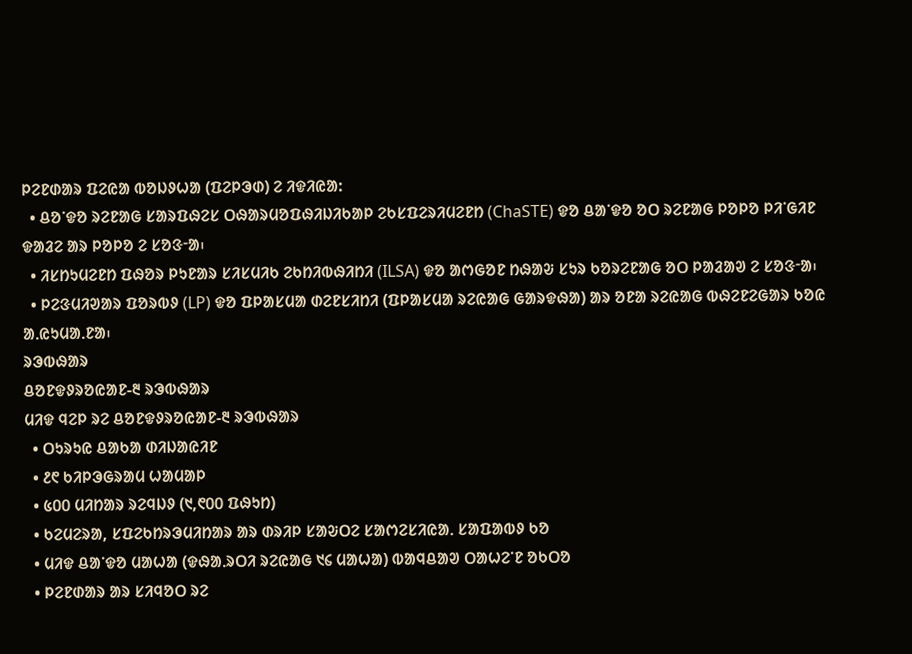ᱞᱮᱱᱰᱟᱨ ᱯᱮᱭᱟ ᱵᱚᱡᱽᱦᱟ (ᱯᱮᱞᱳᱰ) ᱮ ᱤᱫᱤᱭᱟ:
  • ᱪᱚᱸᱫᱚ ᱨᱮᱱᱟᱜ ᱥᱟᱨᱯᱷᱮᱥ ᱛᱷᱟᱨᱢᱚᱯᱷᱤᱡᱤᱠᱟᱞ ᱮᱠᱥᱯᱮᱨᱤᱢᱮᱱᱴ (ChaSTE) ᱫᱚ ᱪᱟᱸᱫᱚ ᱚᱛ ᱨᱮᱱᱟᱜ ᱞᱚᱞᱚ ᱞᱤᱸᱜᱤᱱ ᱫᱟᱲᱮ ᱟᱨ ᱞᱚᱞᱚ ᱮ ᱥᱚᱝᱼᱟ᱾
  • ᱤᱥᱴᱩᱢᱮᱱᱴ ᱯᱷᱚᱨ ᱞᱩᱱᱟᱨ ᱥᱤᱥᱢᱤᱠ ᱮᱠᱴᱤᱵᱷᱤᱴᱤ (ILSA) ᱫᱚ ᱟᱬᱜᱚᱱ ᱴᱷᱟᱶ ᱥᱩᱨ ᱠᱚᱨᱮᱱᱟᱜ ᱚᱛ ᱞᱟᱲᱟᱣ ᱮ ᱥᱚᱝᱼᱟ᱾
  • ᱞᱮᱝᱢᱤᱣᱟᱨ ᱯᱚᱨᱵᱽ (LP) ᱫᱚ ᱯᱞᱟᱥᱢᱟ ᱰᱮᱱᱥᱤᱴᱤ (ᱯᱞᱟᱥᱢᱟ ᱨᱮᱭᱟᱜ ᱜᱟᱨᱫᱷᱟ) ᱟᱨ ᱚᱱᱟ ᱨᱮᱭᱟᱜ ᱵᱷᱮᱱᱮᱜᱟᱨ ᱠᱚᱭ ᱟᱹᱭᱩᱢᱟᱹᱱᱟ᱾
ᱨᱳᱵᱷᱟᱨ
ᱪᱚᱱᱫᱽᱨᱚᱭᱟᱱ-᱓ ᱨᱳᱵᱷᱟᱨ
ᱢᱤᱫ ᱧᱮᱞ ᱨᱮ ᱪᱚᱱᱫᱽᱨᱚᱭᱟᱱ-᱓ ᱨᱳᱵᱷᱟᱨ
  • ᱛᱩᱨᱩᱭ ᱪᱟᱠᱟ ᱰᱤᱡᱟᱭᱤᱱ
  • ᱒᱖ ᱠᱤᱞᱳᱜᱨᱟᱢ ᱦᱟᱢᱟᱞ
  • ᱕᱐᱐ ᱢᱤᱴᱟᱨ ᱨᱮᱧᱡᱽ (᱑,᱖᱐᱐ ᱯᱷᱩᱴ)
  • ᱠᱮᱢᱮᱨᱟ, ᱥᱯᱮᱠᱴᱨᱳᱢᱤᱴᱟᱨ ᱟᱨ ᱰᱨᱤᱞ ᱥᱟᱶᱛᱮ ᱥᱟᱬᱮᱥᱤᱭᱟᱹ ᱥᱟᱯᱟᱵᱽ ᱠᱚ
  • ᱢᱤᱫ ᱪᱟᱸᱫᱚ ᱢᱟᱦᱟ (ᱫᱷᱟᱹᱨᱛᱤ ᱨᱮᱭᱟᱜ ᱑᱔ ᱢᱟᱦᱟ) ᱵᱟᱧᱪᱟᱣ ᱛᱟᱦᱮᱸᱱ ᱚᱠᱛᱚ
  • ᱞᱮᱱᱰᱟᱨ ᱟᱨ ᱥᱤᱧᱚᱛ ᱨᱮ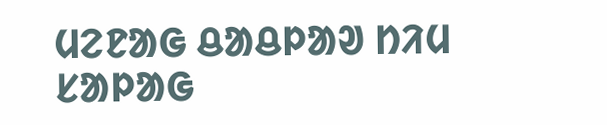ᱢᱮᱱᱟᱜ ᱪᱟᱪᱞᱟᱣ ᱴᱤᱢ ᱥᱟᱞᱟᱜ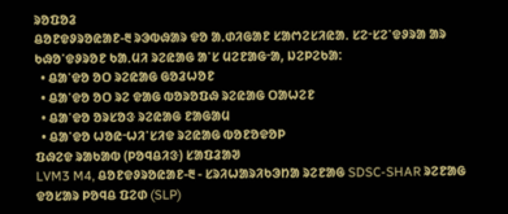ᱨᱚᱯᱚᱲ
ᱪᱚᱱᱫᱽᱨᱚᱭᱟᱱ-᱓ ᱨᱳᱵᱷᱟᱨ ᱫᱚ ᱟᱹᱰᱤᱜᱟᱱ ᱥᱟᱬᱮᱥᱤᱭᱟᱹ ᱥᱮᱼᱥᱮᱸᱫᱽᱨᱟ ᱟᱨ ᱠᱷᱚᱸᱫᱽᱨᱚᱱ ᱠᱟᱹᱢᱤ ᱨᱮᱭᱟᱜ ᱟᱸᱥ ᱢᱮᱱᱟᱜᱼᱟ, ᱡᱮᱞᱮᱠᱟ:
  • ᱪᱟᱸᱫᱚ ᱚᱛ ᱨᱮᱭᱟᱜ ᱜᱚᱲᱦᱚᱱ
  • ᱪᱟᱸᱫᱚ ᱚᱛ ᱨᱮ ᱫᱟᱜ ᱵᱚᱨᱚᱯᱷ ᱨᱮᱭᱟᱜ ᱛᱟᱦᱮᱱ
  • ᱪᱟᱸᱫᱚ ᱚᱨᱥᱚᱝ ᱨᱮᱭᱟᱜ ᱱᱟᱜᱟᱢ
  • ᱪᱟᱸᱫᱚ ᱦᱚᱭᱼᱦᱤᱸᱥᱤᱫ ᱨᱮᱭᱟᱜ ᱵᱚᱱᱚᱫᱚᱞ
ᱯᱷᱮᱫ ᱨᱟᱠᱟᱵ (ᱞᱚᱧᱪᱤᱝ) ᱥᱟᱯᱲᱟᱣ
LVM3 M4, ᱪᱚᱱᱫᱽᱨᱚᱭᱟᱱ-᱓ - ᱥᱨᱤᱦᱟᱨᱤᱠᱳᱴᱟ ᱨᱮᱱᱟᱜ SDSC-SHAR ᱨᱮᱱᱟᱜ ᱫᱚᱥᱟᱨ ᱞᱚᱧᱪ ᱯᱮᱰ (SLP)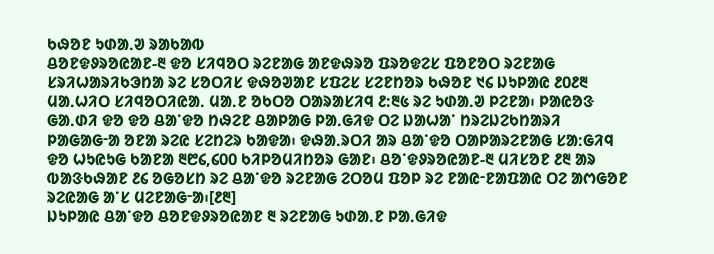ᱠᱷᱚᱱ ᱩᱰᱟᱹᱣ ᱨᱟᱠᱟᱵ
ᱪᱚᱱᱫᱽᱨᱚᱭᱟᱱ-᱓ ᱫᱚ ᱥᱤᱧᱚᱛ ᱨᱮᱱᱟᱜ ᱟᱱᱫᱷᱨᱚ ᱯᱨᱚᱫᱮᱥ ᱯᱚᱱᱚᱛ ᱨᱮᱱᱟᱜ ᱥᱨᱤᱦᱟᱨᱤᱠᱳᱴᱟ ᱨᱮ ᱥᱚᱛᱤᱥ ᱫᱷᱚᱣᱟᱱ ᱥᱯᱮᱥ ᱥᱮᱱᱴᱚᱨ ᱠᱷᱚᱱ ᱑᱔ ᱡᱩᱞᱟᱭ ᱒᱐᱒᱓ ᱢᱟᱹᱦᱤᱛ ᱥᱤᱧᱚᱛᱤᱭᱟᱹ ᱢᱟᱹᱱ ᱚᱠᱛᱚ ᱛᱟᱨᱟᱥᱤᱧ ᱒:᱓᱕ ᱨᱮ ᱩᱰᱟᱹᱣ ᱞᱮᱱᱟ᱾ ᱞᱟᱭᱚᱝ ᱜᱟᱹᱰᱤ ᱫᱚ ᱫᱚ ᱪᱟᱸᱫᱚ ᱴᱷᱮᱱ ᱪᱟᱞᱟᱜ ᱞᱟᱹᱜᱤᱫ ᱛᱮ ᱡᱟᱦᱟᱸ ᱴᱨᱮᱡᱮᱠᱴᱟᱨᱤ ᱞᱟᱜᱟᱜᱼᱟ ᱚᱱᱟ ᱨᱮᱭ ᱥᱮᱴᱮᱨ ᱠᱟᱫᱟ᱾ ᱫᱷᱟᱹᱨᱛᱤ ᱟᱨ ᱪᱟᱸᱫᱚ ᱛᱟᱞᱟᱨᱮᱱᱟᱜ ᱥᱟᱺᱜᱤᱧ ᱫᱚ ᱦᱩᱭᱩᱜ ᱠᱟᱱᱟ ᱓᱘᱔,᱔᱐᱐ ᱠᱤᱞᱚᱢᱤᱴᱚᱨ ᱜᱟᱱ᱾ ᱪᱚᱸᱫᱽᱨᱚᱭᱟᱱ-᱓ ᱢᱤᱥᱚᱱ ᱒᱓ ᱟᱨ ᱵᱟᱝᱠᱷᱟᱱ ᱒᱔ ᱚᱜᱚᱥᱴ ᱨᱮ ᱪᱟᱸᱫᱚ ᱨᱮᱱᱟᱜ ᱮᱛᱚᱢ ᱯᱚᱞ ᱨᱮ ᱱᱟᱭᱼᱱᱟᱯᱟᱭ ᱛᱮ ᱟᱬᱜᱚᱱ ᱨᱮᱭᱟᱜ ᱟᱸᱥ ᱢᱮᱱᱟᱜᱼᱟ᱾[᱒᱓]
ᱡᱩᱞᱟᱭ ᱪᱟᱸᱫᱚ ᱪᱚᱱᱫᱽᱨᱚᱭᱟᱱ ᱓ ᱨᱮᱱᱟᱜ ᱩᱰᱟᱹᱱ ᱞᱟᱹᱜᱤᱫ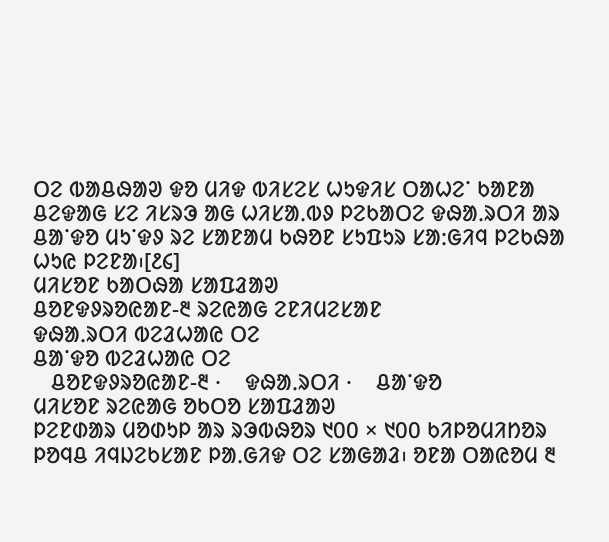ᱛᱮ ᱵᱟᱪᱷᱟᱣ ᱫᱚ ᱢᱤᱫ ᱵᱤᱥᱮᱥ ᱦᱩᱫᱤᱥ ᱛᱟᱦᱮᱸ ᱠᱟᱱᱟ ᱪᱮᱫᱟᱜ ᱥᱮ ᱤᱥᱨᱳ ᱟᱜ ᱦᱤᱥᱟᱹᱵᱽ ᱞᱮᱠᱟᱛᱮ ᱫᱷᱟᱹᱨᱛᱤ ᱟᱨ ᱪᱟᱸᱫᱚ ᱢᱩᱸᱫᱽ ᱨᱮ ᱥᱟᱱᱟᱢ ᱠᱷᱚᱱ ᱥᱩᱯᱩᱨ ᱥᱟᱺᱜᱤᱧ ᱞᱮᱠᱷᱟ ᱦᱩᱭ ᱞᱮᱱᱟ᱾[᱒᱔]
ᱢᱤᱥᱚᱱ ᱠᱟᱛᱷᱟ ᱥᱟᱯᱲᱟᱣ
ᱪᱚᱱᱫᱽᱨᱚᱭᱟᱱ-᱓ ᱨᱮᱭᱟᱜ ᱮᱱᱤᱢᱮᱥᱟᱱ
ᱫᱷᱟᱹᱨᱛᱤ ᱵᱮᱲᱦᱟᱭ ᱛᱮ
ᱪᱟᱸᱫᱚ ᱵᱮᱲᱦᱟᱭ ᱛᱮ
   ᱪᱚᱱᱫᱽᱨᱚᱭᱟᱱ-᱓ ·    ᱫᱷᱟᱹᱨᱛᱤ ·    ᱪᱟᱸᱫᱚ
ᱢᱤᱥᱚᱱ ᱨᱮᱭᱟᱜ ᱚᱠᱛᱚ ᱥᱟᱯᱲᱟᱣ
ᱞᱮᱱᱰᱟᱨ ᱢᱚᱰᱩᱞ ᱟᱨ ᱨᱳᱵᱷᱚᱨ ᱑᱐᱐ × ᱑᱐᱐ ᱠᱤᱞᱚᱢᱤᱴᱚᱨ ᱞᱚᱧᱪ ᱤᱧᱡᱮᱠᱥᱟᱱ ᱞᱟᱹᱜᱤᱫ ᱛᱮ ᱥᱟᱜᱟᱲ᱾ ᱚᱱᱟ ᱛᱟᱭᱚᱢ ᱓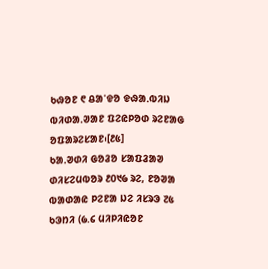ᱠᱷᱚᱱ ᱖ ᱪᱟᱸᱫᱚ ᱫᱷᱟᱹᱵᱤᱡ ᱵᱤᱰᱟᱹᱣᱟᱱ ᱯᱮᱭᱞᱚᱰ ᱨᱮᱱᱟᱜ ᱚᱯᱟᱨᱮᱥᱟᱱ᱾[᱒᱕]
ᱠᱟᱹᱣᱰᱤ ᱜᱚᱲᱚ ᱥᱟᱯᱲᱟᱣ
ᱰᱤᱥᱮᱢᱵᱚᱨ ᱒᱐᱑᱙ ᱨᱮ, ᱱᱚᱣᱟ ᱵᱟᱰᱟᱭ ᱞᱮᱱᱟ ᱡᱮ ᱤᱥᱨᱳ ᱗᱕ ᱠᱳᱴᱤ (᱙.᱔ ᱢᱤᱞᱤᱭᱚᱱ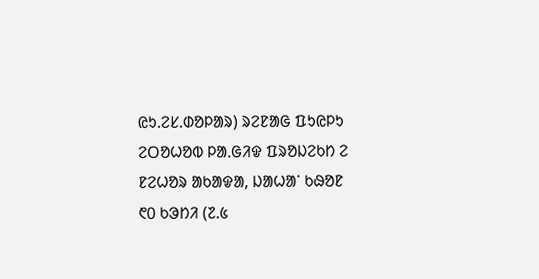ᱭᱩ.ᱮᱥ.ᱰᱚᱞᱟᱨ) ᱨᱮᱱᱟᱜ ᱯᱩᱭᱞᱩ ᱮᱛᱚᱦᱚᱵ ᱞᱟᱹᱜᱤᱫ ᱯᱨᱚᱡᱮᱠᱴ ᱮ ᱱᱮᱦᱚᱨ ᱟᱠᱟᱫᱟ, ᱡᱟᱦᱟᱸ ᱠᱷᱚᱱ ᱖᱐ ᱠᱳᱴᱤ (᱗.᱕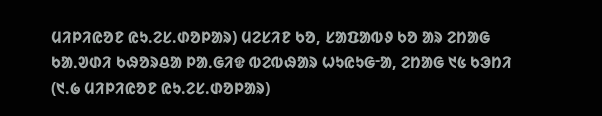ᱢᱤᱞᱤᱭᱚᱱ ᱭᱩ.ᱮᱥ.ᱰᱚᱞᱟᱨ) ᱢᱮᱥᱤᱱ ᱠᱚ, ᱥᱟᱯᱟᱵᱽ ᱠᱚ ᱟᱨ ᱮᱴᱟᱜ ᱠᱟᱹᱣᱰᱤ ᱠᱷᱚᱨᱪᱟ ᱞᱟᱹᱜᱤᱫ ᱵᱮᱵᱷᱟᱨ ᱦᱩᱭᱩᱜᱼᱟ, ᱮᱴᱟᱜ ᱑᱕ ᱠᱳᱴᱤ (᱑.᱙ ᱢᱤᱞᱤᱭᱚᱱ ᱭᱩ.ᱮᱥ.ᱰᱚᱞᱟᱨ)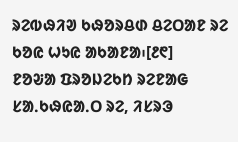ᱨᱮᱵᱷᱤᱣ ᱠᱷᱚᱨᱪᱰ ᱪᱮᱛᱟᱱ ᱨᱮ ᱠᱚᱭ ᱦᱩᱭ ᱟᱠᱟᱱᱟ᱾[᱒᱖]
ᱱᱚᱶᱟ ᱯᱨᱚᱡᱮᱠᱴ ᱨᱮᱱᱟᱜ ᱥᱟᱹᱠᱷᱭᱟᱹᱛ ᱨᱮ, ᱤᱥᱨᱳ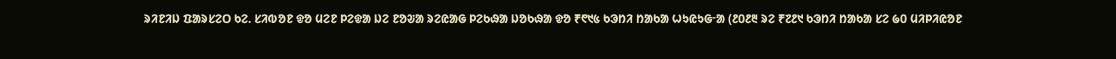ᱨᱤᱱᱤᱡ ᱯᱟᱨᱥᱮᱛ ᱠᱮ. ᱥᱤᱵᱚᱱ ᱫᱚ ᱢᱮᱱ ᱞᱮᱫᱟ ᱡᱮ ᱱᱚᱶᱟ ᱨᱮᱭᱟᱜ ᱞᱮᱠᱷᱟ ᱡᱚᱠᱷᱟ ᱫᱚ ₹᱖᱑᱕ ᱠᱳᱴᱤ ᱴᱟᱠᱟ ᱦᱩᱭᱩᱜᱼᱟ (᱒᱐᱒᱓ ᱨᱮ ₹᱗᱒᱑ ᱠᱳᱴᱤ ᱴᱟᱠᱟ ᱥᱮ ᱙᱐ ᱢᱤᱞᱤᱭᱚᱱ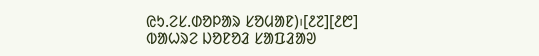ᱭᱩ.ᱮᱥ.ᱰᱚᱞᱟᱨ ᱥᱚᱢᱟᱱ)᱾[᱒᱗][᱒᱘]
ᱵᱟᱦᱨᱮ ᱡᱚᱱᱚᱲ ᱥᱟᱯᱲᱟᱣ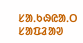ᱥᱟᱹᱠᱷᱭᱟᱹᱛ ᱥᱟᱯᱲᱟᱣ